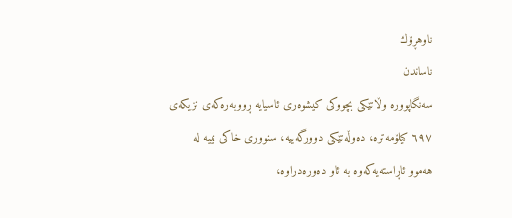ناوهڕۆك
ناساندن
سەنگاپوورە وڵاتێکی بچووکی کیشوەری ئاسیایە ڕووبەرەکەی نزیکەی ٦٩٧ کیلۆمەترە، دەوڵەتێکی دوورگەییە، سنووری خاکی نییە لە هەموو ئاڕاستەیەکەوە بە ئاو دەورەدراوە،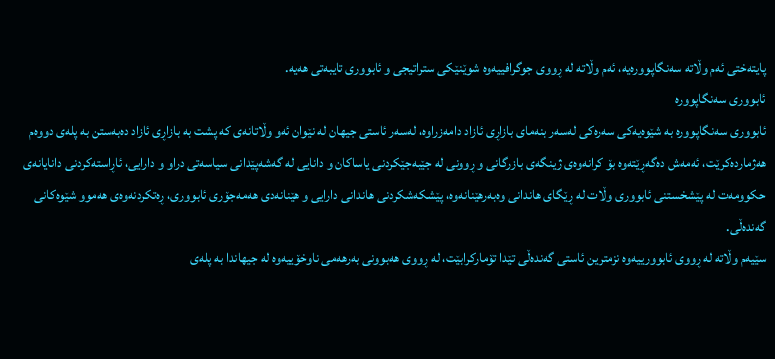پایتەختی ئەم وڵاتە سەنگاپوورەیە، ئەم وڵاتە لە ڕووی جوگرافییەوە شوێنێکی ستراتیجی و ئابووری تایبەتی هەیە.
ئابووری سەنگاپوورە
ئابووری سەنگاپوورە بە شێوەیەکی سەرەکی لەسەر بنەمای بازاڕی ئازاد دامەزراوە، لەسەر ئاستی جیهان لە نێوان ئەو وڵاتانەی کە پشت بە بازاڕی ئازاد دەبەستن بە پلەی دووەم هەژماردەکرێت، ئەمەش دەگەڕێتەوە بۆ کرانەوەی ژینگەی بازرگانی و ڕوونی لە جێبەجێکردنی یاساکان و دانایی لە گەشەپێدانی سیاسەتی دراو و دارایی، ئاڕاستەکردنی دانایانەی حکوومەت لە پێشخستنی ئابووری وڵات لە ڕێگای هاندانی وەبەرهێنانەوە، پێشکەشکردنی هاندانی دارایی و هێنانەدی هەمەجۆری ئابووری، ڕەتکردنەوەی هەموو شێوەکانی گەندەڵی.
سێیەم وڵاتە لە ڕووی ئابوورییەوە نزمترین ئاستی گەندەڵی تێدا تۆمارکرابێت، لە ڕووی هەبوونی بەرهەمی ناوخۆییەوە لە جیهاندا بە پلەی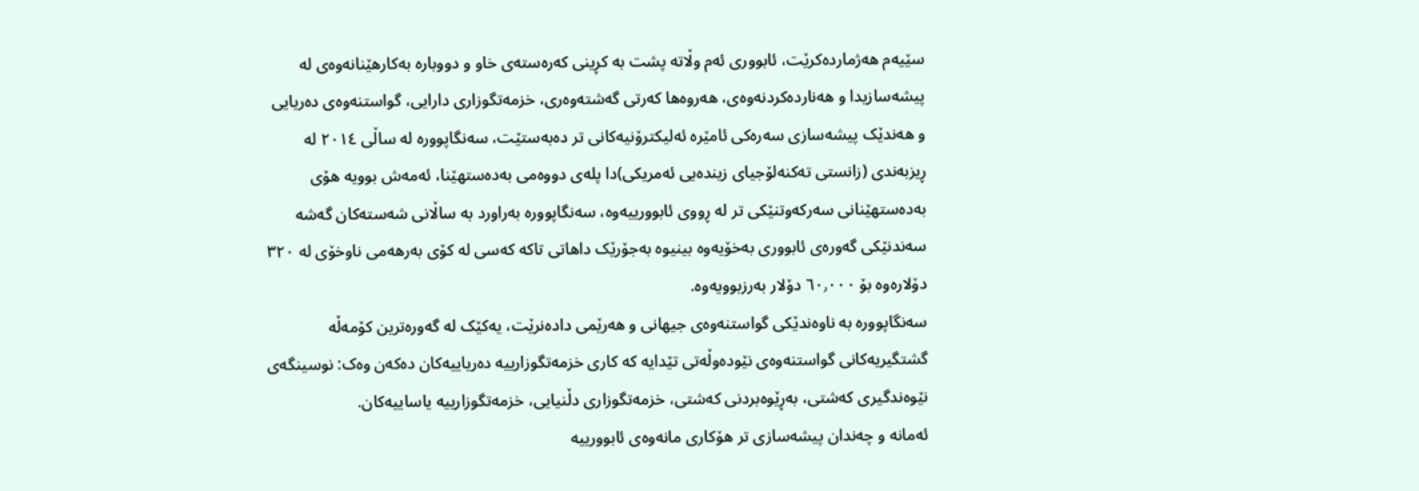سێیەم هەژماردەکرێت، ئابووری ئەم وڵاتە پشت بە کڕینی کەرەستەی خاو و دووبارە بەکارهێنانەوەی لە پیشەسازیدا و هەناردەکردنەوەی، هەروەها کەرتی گەشتەوەری، خزمەتگوزاری دارایی، گواستنەوەی دەریایی و هەندێک پیشەسازی سەرەکی ئامێرە ئەلیکترۆنیەکانی تر دەبەستێت، سەنگاپوورە لە ساڵی ٢٠١٤ لە ڕیزبەندی (زانستی تەکنەلۆجیای زیندەیی ئەمریکی)دا پلەی دووەمی بەدەستهێنا، ئەمەش بوویە هۆی بەدەستهێنانی سەرکەوتنێکی تر لە ڕووی ئابوورییەوە، سەنگاپوورە بەراورد بە ساڵانی شەستەکان گەشە سەندنێکی گەورەی ئابووری بەخۆیەوە بینیوە بەجۆرێک داهاتی تاکە کەسی لە کۆی بەرهەمی ناوخۆی لە ۳۲۰ دۆلارەوە بۆ ٦۰٫٠٠٠ دۆلار بەرزبوویەوە.
سەنگاپوورە بە ناوەندێکی گواستنەوەی جیهانی و هەرێمی دادەنرێت، یەکێک لە گەورەترین کۆمەڵە گشتگیریەکانی گواستنەوەی نێودەوڵەتی تێدایە کە کاری خزمەتگوزارییە دەریاییەکان دەکەن وەک: نوسینگەی نێوەندگیری کەشتی، بەڕێوەبردنی کەشتی، خزمەتگوزاری دڵنیایی، خزمەتگوزارییە یاساییەکان.
ئەمانە و چەندان پیشەسازی تر هۆکاری مانەوەی ئابوورییە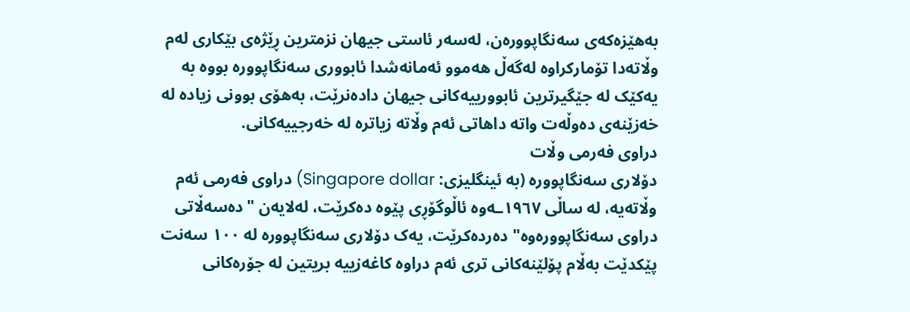بەهێزەکەی سەنگاپوورەن، لەسەر ئاستی جیهان نزمترین ڕێژەی بێکاری لەم وڵاتەدا تۆمارکراوە لەگەڵ هەموو ئەمانەشدا ئابووری سەنگاپوورە بووە بە یەکێک لە جێگیرترین ئابوورییەکانی جیهان دادەنرێت، بەهۆی بوونی زیادە لە خەزێنەی دەوڵەت واتە داهاتی ئەم وڵاتە زیاترە لە خەرجییەکانی.
دراوی فەرمی وڵات
دۆلاری سەنگاپوورە (بە ئینگلیزی: Singapore dollar) دراوی فەرمی ئەم وڵاتەیە، لە ساڵی ١٩٦٧ـەوە ئاڵوگۆڕی پێوە دەکرێت، لەلایەن "دەسەڵاتی دراوی سەنگاپوورەوە" دەردەکرێت، یەک دۆلاری سەنگاپوورە لە ١٠٠ سەنت پێکدێت بەڵام پۆلێنەکانی تری ئەم دراوە کاغەزییە بریتین لە جۆرەکانی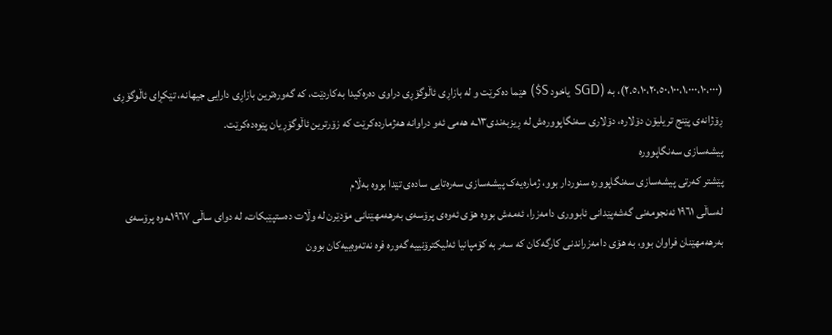(٢.٥،١٠،٢٠،٥٠،١٠٠،١،٠٠٠،١٠،٠٠٠)، بە (SGD یاخود S$) هێما دەکرێت و لە بازاڕی ئاڵوگۆڕی دراوی دەرەکیدا بەکاردێت، کە گەورەترین بازاڕی دارایی جیهانە، تێکڕای ئاڵوگۆڕی ڕۆژانەی پێنج تریلیۆن دۆلارە، دۆلاری سەنگاپوورەش لە ڕیزبەندی١٣ـە هەمی ئەو دراوانە هەژماردەکرێت کە زۆرترین ئاڵوگۆڕیان پێوەدەکرێت.
پیشەسازی سەنگاپوورە
پێشتر کەرتی پیشەسازی سەنگاپوورە سنوردار بوو، ژمارەیەک پیشەسازی سەرەتایی سادەی تێدا بووە بەڵام
لەساڵی ١٩٦١ ئەنجومەنی گەشەپێدانی ئابووری دامەزرا، ئەمەش بووە هۆی ئەوەی پرۆسەی بەرهەمهێنانی مۆدێرن لە وڵات دەستپێبکات، لە دوای ساڵی ١٩٦٧ـەوە پرۆسەی بەرهەمهێنان فراوان بوو، بە هۆی دامەزراندنی کارگەکان کە سەر بە کۆمپانیا ئەلیکترۆنییە گەورە فرە نەتەوەییەکان بوون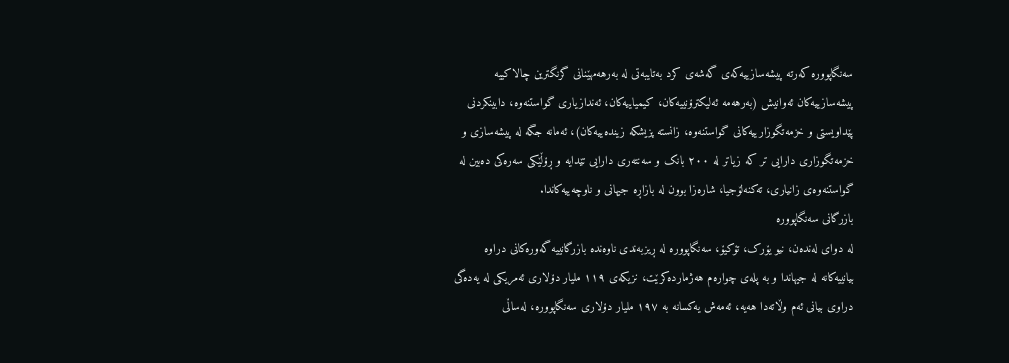سەنگاپوورە کەرتە پیشەسازییەکەی گەشەی کرد بەتایبەتی لە بەرهەمهێنانی گرنگترین چالاکییە پیشەسازییەکان ئەوانیش (بەرهەمە ئەلیکترۆنییەکان، کیمیاییەکان، ئەندازیاری گواستنەوە، دابینکردنی پێداویستی و خزمەتگوزارییەکانی گواستنەوە، زانستە پزیشکە زیندەییەکان)، ئەمانە جگە لە پیشەسازی و خزمەتگوزاری دارایی تر کە زیاتر لە ٢٠٠ بانک و سەنتەری دارایی تێدایە و ڕۆڵێکی سەرەکی دەبین لە گواستنەوەی زانیاری، تەکنەلۆجیا، شارەزا بوون لە بازاڕە جیهانی و ناوچەییەکاندا.
بازرگانی سەنگاپوورە
لە دوای لەندەن، نیو یۆرک، تۆکیۆ، سەنگاپوورە لە ڕیزبەندی ناوەندە بازرگانییە گەورەکانی دراوە بیانییەکانە لە جیهاندا و بە پلەی چوارەم هەژماردەکرێت، نزیکەی ١١٩ ملیار دۆلاری ئەمریکی لە یەدەگی دراوی بیانی ئەم وڵاتەدا هەیە، ئەمەش یەکسانە بە ١٩٧ ملیار دۆلاری سەنگاپوورە، لەساڵی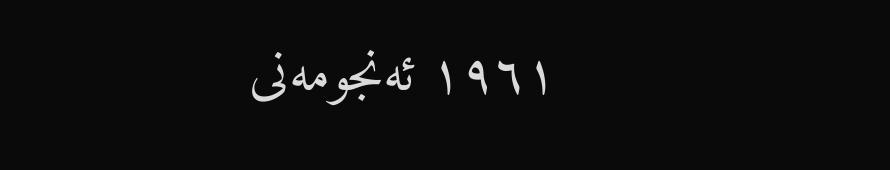١٩٦١ ئەنجومەنی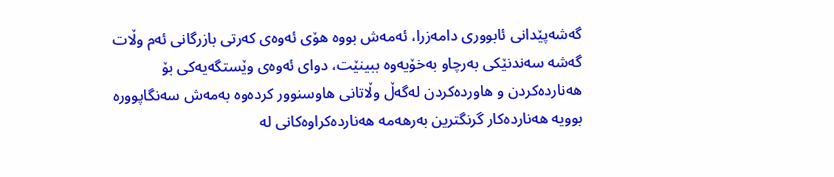گەشەپێدانی ئابووری دامەزرا، ئەمەش بووە هۆی ئەوەی کەرتی بازرگانی ئەم وڵات گەشە سەندنێکی بەرچاو بەخۆیەوە ببینێت، دوای ئەوەی وێستگەیەکی بۆ هەناردەکردن و هاوردەکردن لەگەڵ وڵاتانی هاوسنوور کردەوە بەمەش سەنگاپوورە بوویە هەناردەکار گرنگترین بەرهەمە هەناردەکراوەکانی لە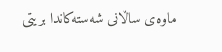ماوەی ساڵانی شەستەکاندا بریتی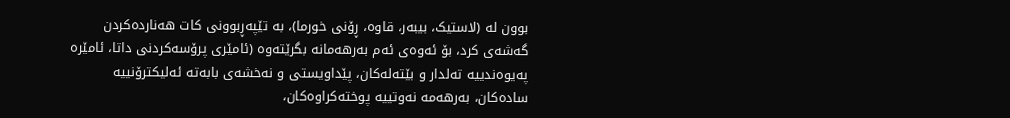بوون لە (لاستیک، بیبەر، قاوە، ڕۆنی خورما)، بە تێپەڕبوونی کات هەناردەکردن گەشەی کرد، بۆ ئەوەی ئەم بەرهەمانە بگرێتەوە (ئامێری پرۆسەکردنی داتا، ئامێرە پەیوەندییە تەلدار و بێتەلەکان، پێداویستی و نەخشەی بابەتە ئەلیکترۆنییە سادەکان، بەرهەمە نەوتییە پوختەکراوەکان،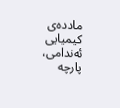ماددەی کیمیایی ئەندامی، پارچە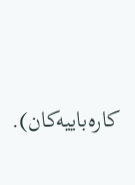کارەباییەکان).